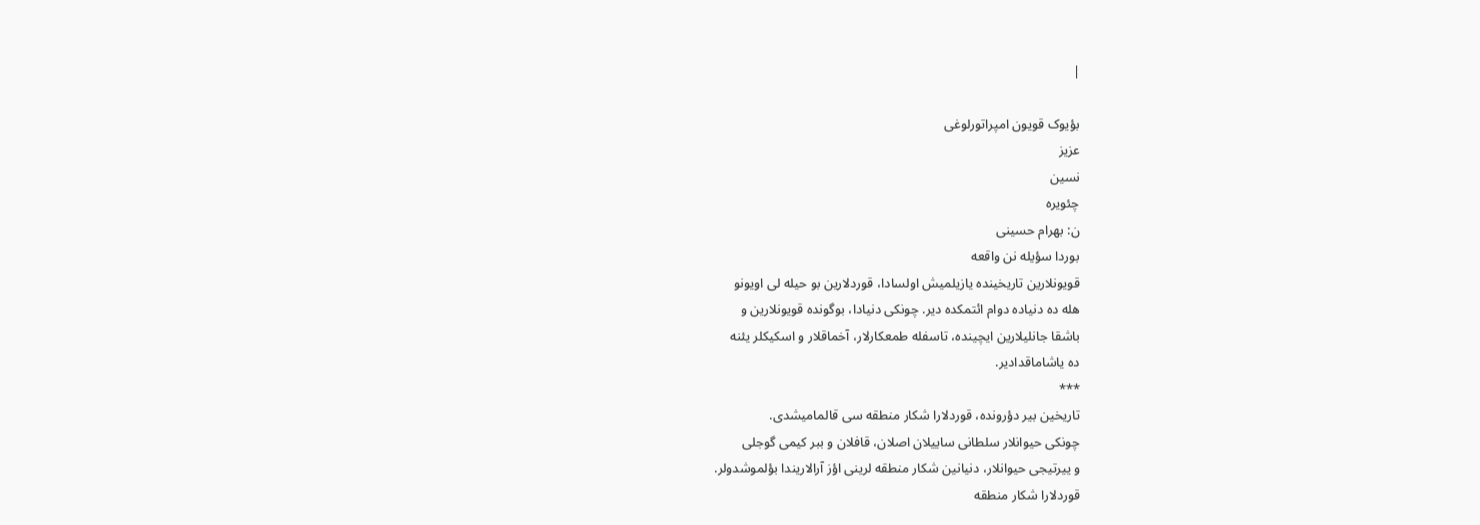|

بؤیوک قویون امپراتورلوغی
عزیز
نسین
چئویره
ن: بهرام حسینی
بوردا سؤیله نن واقعه
قویونلارین تاریخینده یازیلمیش اولسادا، قوردلارین بو حیله لی اویونو
هله ده دنیاده دوام ائتمکده دیر. چونکی دنیادا، بوگونده قویونلارین و
باشقا جانلیلارین ایچینده، تاسفله طمعکارلار، آخماقلار و اسکیکلر یئنه
ده یاشاماقدادیر.
***
تاریخین بیر دؤرونده، قوردلارا شکار منطقه سی قالمامیشدی.
چونکی حیوانلار سلطانی ساییلان اصلان، قافلان و ببر کیمی گوجلی
و ییرتیجی حیوانلار، دنیانین شکار منطقه لرینی اؤز آرالاریندا بؤلموشدولر.
قوردلارا شکار منطقه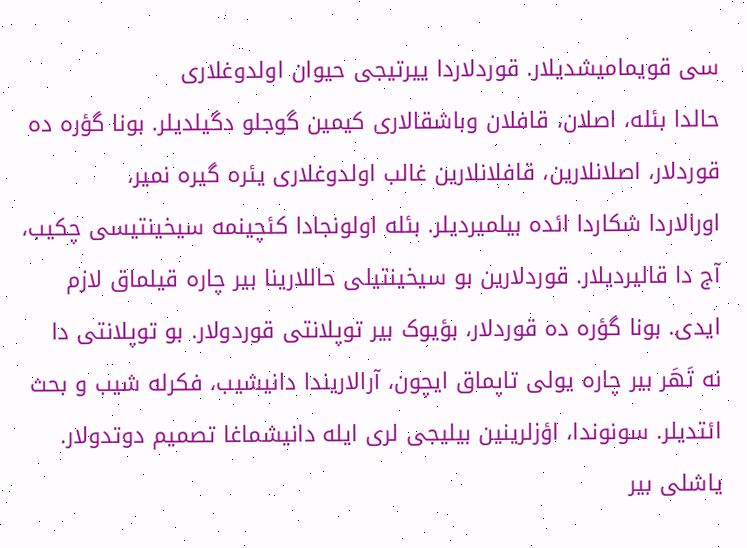سی قویمامیشدیلار. قوردلاردا ییرتیجی حیوان اولدوغلاری
حالدا بئله، اصلان، قافلان وباشقالاری کیمین گوجلو دگیلدیلر. بونا گؤره ده
قوردلار، اصلانلارین، قافلانلارین غالب اولدوغلاری یئره گیره نمیر،
اورالاردا شکاردا ائده بیلمیردیلر. بئله اولونجادا کئچینمه سیخینتیسی چکیب،
آج دا قالیردیلار. قوردلارین بو سیخینتیلی حاللارینا بیر چاره قیلماق لازم
ایدی. بونا گؤره ده قوردلار، بؤیوک بیر توپلانتی قوردولار. بو توپلانتی دا
نه تَهَر بیر چاره یولی تاپماق ایچون، آرالاریندا دانیشیب، فکرله شیب و بحث
ائتدیلر. سونوندا، اؤزلرینین بیلیجی لری ایله دانیشماغا تصمیم دوتدولار.
یاشلی بیر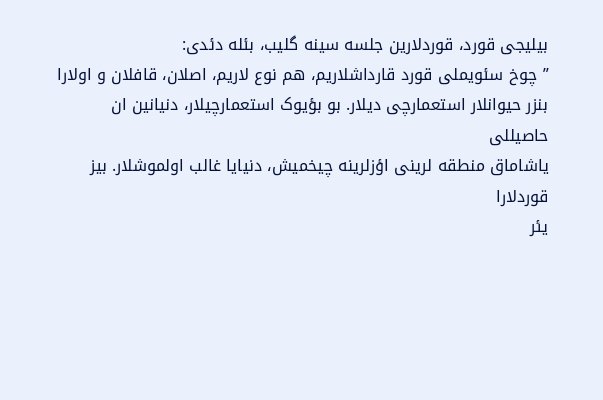بیلیجی قورد، قوردلارین جلسه سینه گلیب، بئله دئدی:
” چوخ سئویملی قورد قارداشلاریم، هم نوع لاریم، اصلان، قافلان و اولارا
بنزر حیوانلار استعمارچی دیلار. بو بؤیوک استعمارچیلار، دنیانین ان حاصیللی
یاشاماق منطقه لرینی اؤزلرینه چیخمیش، دنیایا غالب اولموشلار. بیز قوردلارا
یئر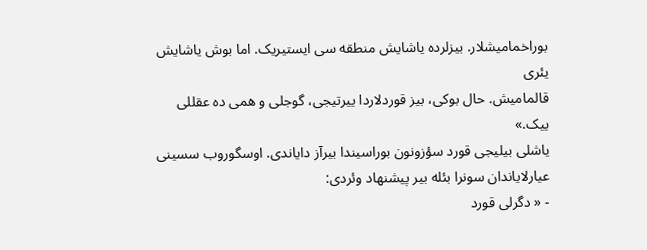بوراخمامیشلار. بیزلرده یاشایش منطقه سی ایستیریک. اما بوش یاشایش یئری
قالمامیش. حال بوکی، بیز قوردلاردا ییرتیجی، گوجلی و همی ده عقللی ییک.»
یاشلی بیلیجی قورد سؤزونون بوراسیندا بیرآز دایاندی. اوسگوروب سسینی
عیارلایاندان سونرا بئله بیر پیشنهاد وئردی:
- « دگرلی قورد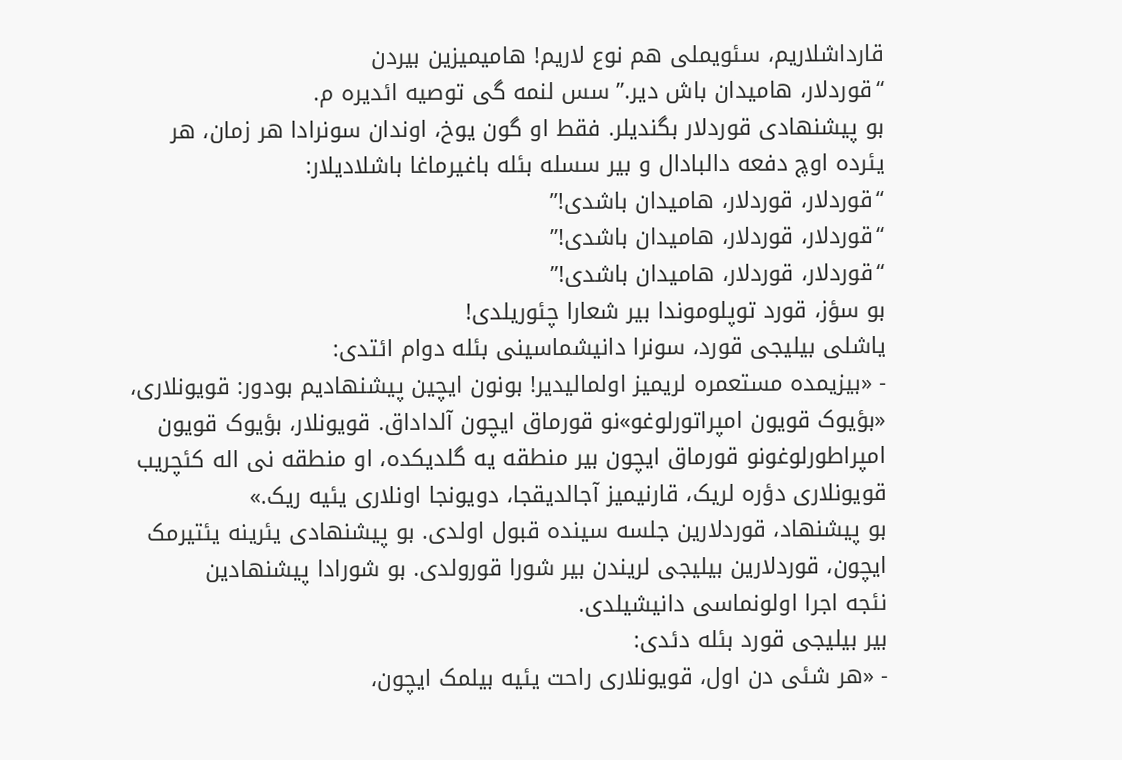قارداشلاریم، سئویملی هم نوع لاریم! هامیمیزین بیردن
“قوردلار، هامیدان باش دیر.” سس لنمه گی توصیه ائدیره م.
بو پیشنهادی قوردلار بگندیلر. فقط او گون یوخ، اوندان سونرادا هر زمان، هر
یئرده اوچ دفعه دالبادال و بیر سسله بئله باغیرماغا باشلادیلار:
“قوردلار، قوردلار، هامیدان باشدی!”
“قوردلار، قوردلار، هامیدان باشدی!”
“قوردلار، قوردلار، هامیدان باشدی!”
بو سؤز، قورد توپلوموندا بیر شعارا چئوریلدی!
یاشلی بیلیجی قورد، سونرا دانیشماسینی بئله دوام ائتدی:
- «بیزیمده مستعمره لریمیز اولمالیدیر! بونون ایچین پیشنهادیم بودور: قویونلاری،
«بؤیوک قویون امپراتورلوغو»نو قورماق ایچون آلداداق. قویونلار، بؤیوک قویون
امپراطورلوغونو قورماق ایچون بیر منطقه یه گلدیکده، او منطقه نی اله کئچریب
قویونلاری دؤره لریک، قارنیمیز آجالدیقجا، دویونجا اونلاری یئیه ریک.»
بو پیشنهاد، قوردلارین جلسه سینده قبول اولدی. بو پیشنهادی یئرینه یئتیرمک
ایچون، قوردلارین بیلیجی لریندن بیر شورا قورولدی. بو شورادا پیشنهادین
نئجه اجرا اولونماسی دانیشیلدی.
بیر بیلیجی قورد بئله دئدی:
- «هر شئی دن اول، قویونلاری راحت یئیه بیلمک ایچون،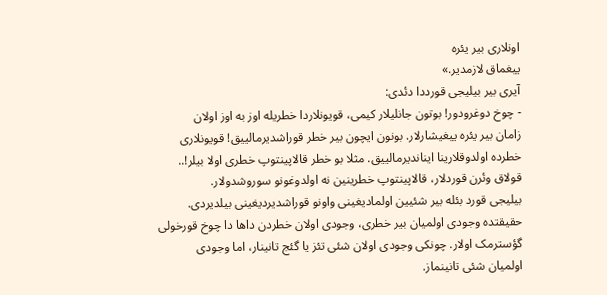اونلاری بیر یئره
ییغماق لازمدیر.»
آیری بیر بیلیجی قورددا دئدی:
- چوخ دوغرودور! بوتون جانلیلار کیمی، قویونلاردا خطریله اوز به اوز اولان
زامان بیر یئره ییغیشارلار. بونون ایچون بیر خطر قوراشدیرمالییق! قویونلاری
خطرده اولدوقلارینا ایناندیرمالییق. مثلا بو خطر قالاپینتوپ خطری اولا بیلر!..
قولاق وئرن قوردلار، قالاپینتوپ خطرینین نه اولدوغونو سوروشدولار.
بیلیجی قورد بئله بیر شئیین اولمادیغینی واونو قوراشدیردیغینی بیلدیردی.
حقیقتده وجودی اولمیان بیر خطری، وجودی اولان خطردن داها دا چوخ قورخولی
گؤسترمک اولار. چونکی وجودی اولان شئی تئز یا گئج تانینار، اما وجودی
اولمیان شئی تانینماز.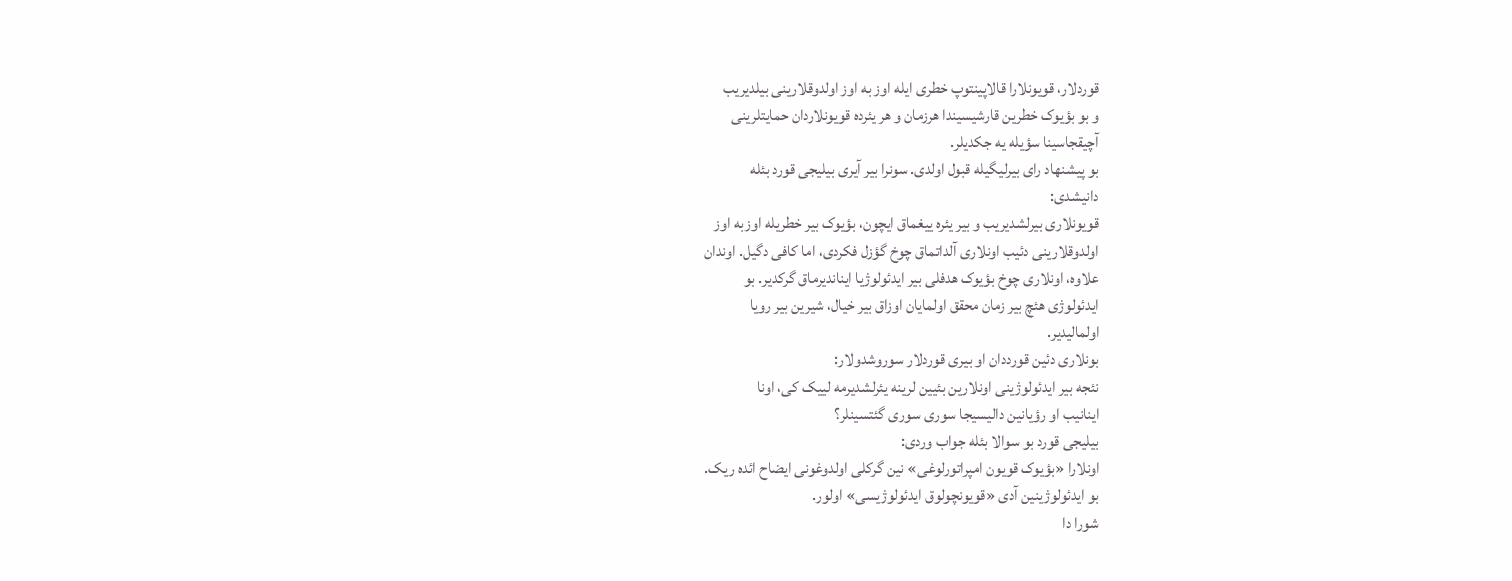قوردلار، قویونلارا قالاپینتوپ خطری ایله اوز به اوز اولدوقلارینی بیلدیریب
و بو بؤیوک خطرین قارشیسیندا هرزمان و هر یئرده قویونلاردان حمایتلرینی
آچیقجاسینا سؤیله یه جکدیلر.
بو پیشنهاد رای بیرلیگیله قبول اولدی. سونرا بیر آیری بیلیجی قورد بئله
دانیشدی:
قویونلاری بیرلشدیریب و بیر یئره ییغماق ایچون، بؤیوک بیر خطریله اوزبه اوز
اولدوقلارینی دئیب اونلاری آلداتماق چوخ گؤزل فکردی، اما کافی دگیل. اوندان
علاوه، اونلاری چوخ بؤیوک هدفلی بیر ایدئولوژیا ایناندیرماق گرکدیر. بو
ایدئولوژی هئچ بیر زمان محقق اولمایان اوزاق بیر خیال، شیرین بیر رویا
اولمالیدیر.
بونلاری دئین قورددان او بیری قوردلار سوروشدولار:
نئجه بیر ایدئولوژینی اونلارین بئیین لرینه یئرلشدیرمه لییک کی، اونا
اینانیب او رؤیانین دالیسیجا سوری سوری گئتسینلر؟
بیلیجی قورد بو سوالا بئله جواب وردی:
اونلارا «بؤیوک قویون امپراتورلوغی» نین گرکلی اولدوغونی ایضاح ائده ریک.
بو ایدئولوژینین آدی «قویونچولوق ایدئولوژیسی» اولور.
شورا دا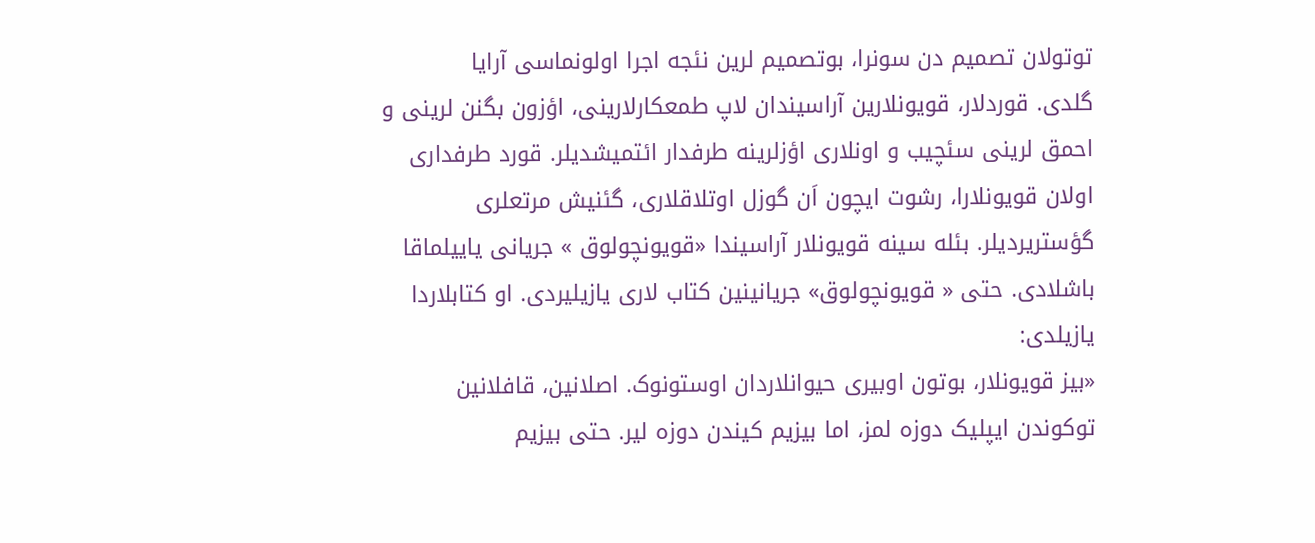توتولان تصمیم دن سونرا، بوتصمیم لرین نئجه اجرا اولونماسی آرایا
گلدی. قوردلار، قویونلارین آراسیندان لاپ طمعکارلارینی، اؤزون بگنن لرینی و
احمق لرینی سئچیب و اونلاری اؤزلرینه طرفدار ائتمیشدیلر. قورد طرفداری
اولان قویونلارا، رشوت ایچون اَن گوزل اوتلاقلاری، گئنیش مرتعلری
گؤستریردیلر. بئله سینه قویونلار آراسیندا «قویونچولوق » جریانی یاییلماقا
باشلادی. حتی « قویونچولوق» جریانینین کتاب لاری یازیلیردی. او کتابلاردا
یازیلدی:
«بیز قویونلار، بوتون اوبیری حیوانلاردان اوستونوک. اصلانین، قافلانین
توکوندن ایپلیک دوزه لمز، اما بیزیم کیندن دوزه لیر. حتی بیزیم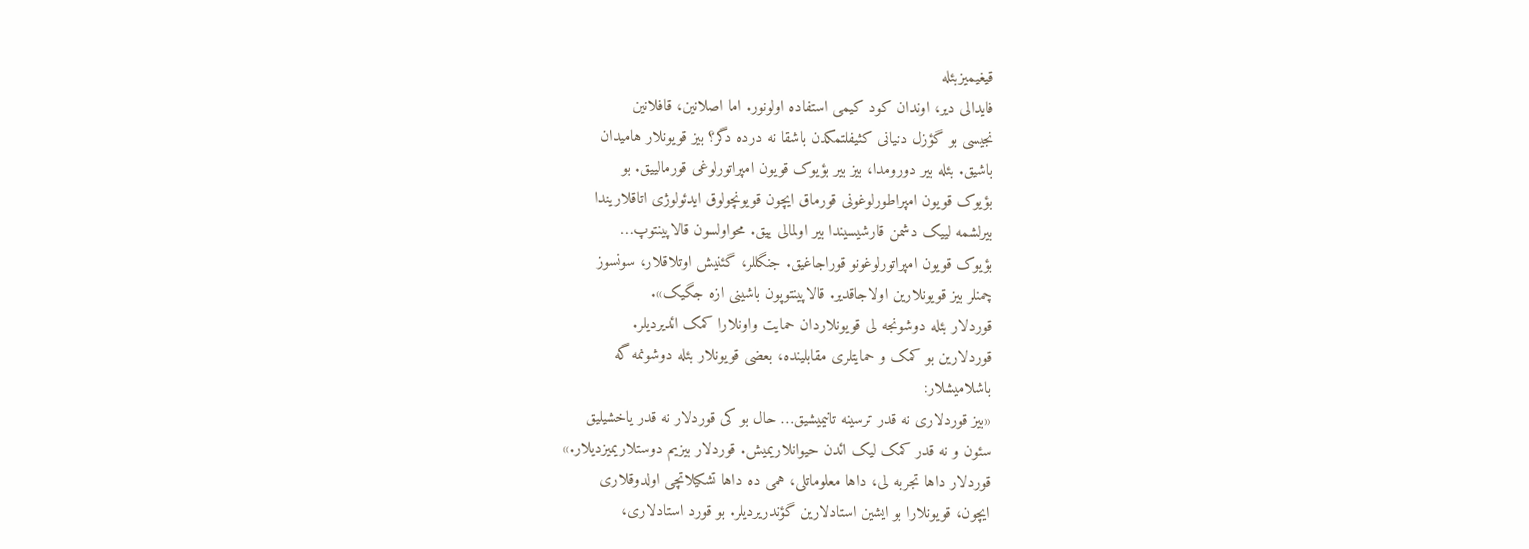قیغیمیزبئله
فایدالی دیر، اوندان کود کیمی استفاده اولونور. اما اصلانین، قافلانین
نجیسی بو گؤزل دنیانی کثیفلتمکدن باشقا نه درده دگر؟ بیز قویونلار هامیدان
باشیق. بئله بیر دورومدا، بیز بیر بؤیوک قویون امپراتورلوغی قورمالییق. بو
بؤیوک قویون امپراطورلوغونی قورماق ایچون قویونچولوق ایدئولوژی اتاقلاریندا
بیرلشمه لییک دشمن قارشیسیندا بیر اولمالی ییق. محواولسون قالاپینتوپ…
بؤیوک قویون امپراتورلوغونو قوراجاغیق. جنگللر، گئنیش اوتلاقلار، سونسوز
چمنلر بیز قویونلارین اولاجاقدیر. قالاپینتوپون باشینی ازه جگیک».
قوردلار بئله دوشونجه لی قویونلاردان حمایت واونلارا کمک ائدیردیلر.
قوردلارین بو کمک و حمایتلری مقابلینده، بعضی قویونلار بئله دوشونمه گه
باشلامیشلار:
«بیز قوردلاری نه قدر ترسینه تانیمیشیق… حال بو کی قوردلار نه قدر یاخشیلیق
سئون و نه قدر کمک لیک ائدن حیوانلاریمیش. قوردلار بیزیم دوستلاریمیزدیلار.»
قوردلار داها تجربه لی، داها معلوماتلی، همی ده داها تشکیلاتچی اولدوقلاری
ایچون، قویونلارا بو ایشین استادلارین گؤندریردیلر. بو قورد استادلاری،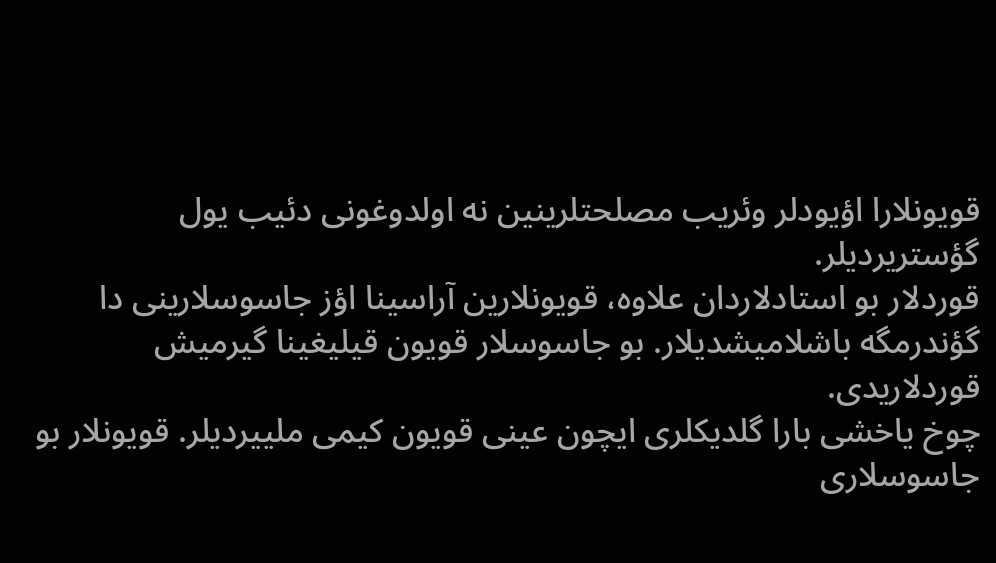قویونلارا اؤیودلر وئریب مصلحتلرینین نه اولدوغونی دئیب یول گؤستریردیلر.
قوردلار بو استادلاردان علاوه، قویونلارین آراسینا اؤز جاسوسلارینی دا
گؤندرمگه باشلامیشدیلار. بو جاسوسلار قویون قیلیغینا گیرمیش قوردلاریدی.
چوخ یاخشی بارا گلدیکلری ایچون عینی قویون کیمی ملییردیلر. قویونلار بو
جاسوسلاری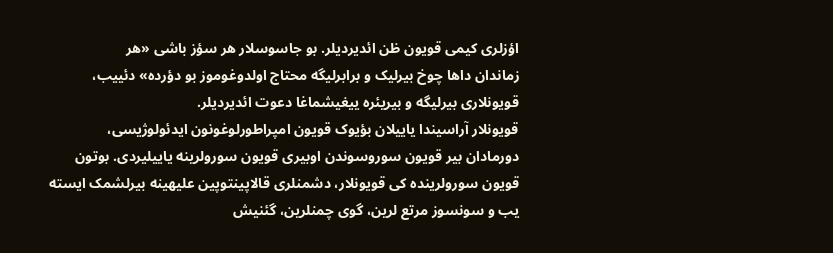اؤزلری کیمی قویون ظن ائدیردیلر. بو جاسوسلار هر سؤز باشی «هر
زماندان داها چوخ بیرلیک و برابرلیگه محتاج اولدوغوموز بو دؤرده» دئییب،
قویونلاری بیرلیگه و بیریئره ییغیشماغا دعوت ائدیردیلر.
قویونلار آراسیندا یاییلان بؤیوک قویون امپراطورلوغونون ایدئولوژیسی،
دورمادان بیر قویون سوروسوندن اوبیری قویون سورولرینه یاییلیردی. بوتون
قویون سورولرینده کی قویونلار، دشمنلری قالاپینتوپین علیهینه بیرلشمک ایسته
یب و سونسوز مرتع لرین، گوی چمنلرین، گئنیش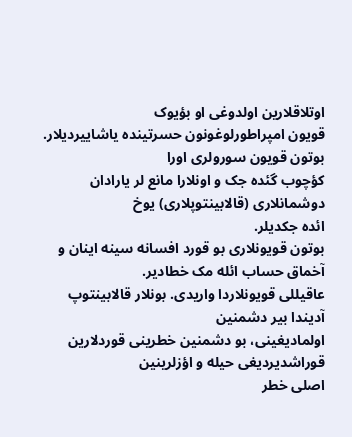اوتلاقلارین اولدوغی او بؤیوک
قویون امپراطورلوغونون حسرتینده یاشاییردیلار. بوتون قویون سورولری اورا
کؤچوب گئده جک و اونلارا مانع لر یارادان دوشمانلاری (قالابینتوپلاری) یوخ
ائده جکدیلر.
بوتون قویونلاری بو قورد افسانه سینه اینان و آخماق حساب ائله مک خطادیر.
عاقیللی قویونلاردا واریدی. بونلار قالابینتوپ آدیندا بیر دشمنین
اولمادیغینی، بو دشمنین خطرینی قوردلارین قوراشدیردیغی حیله و اؤزلرینین
اصلی خطر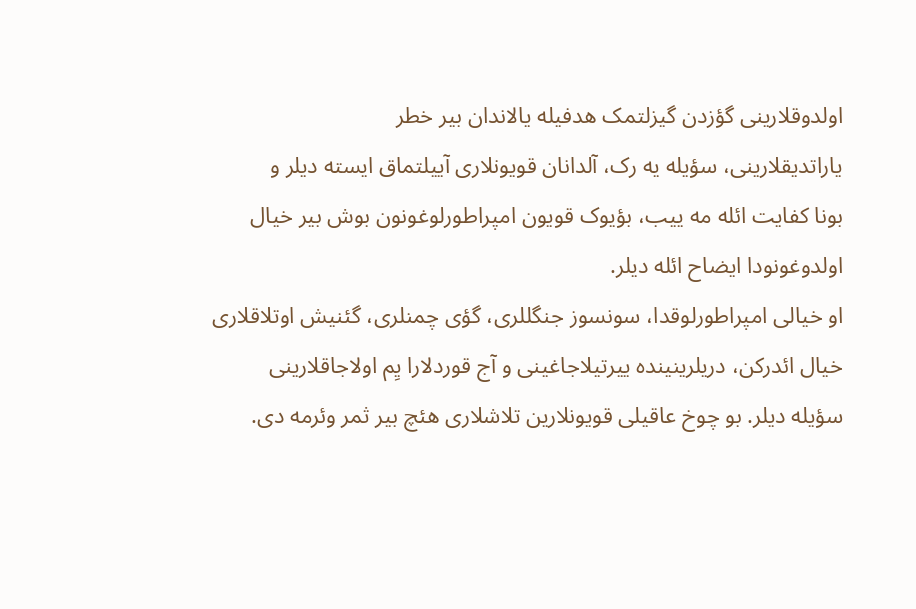اولدوقلارینی گؤزدن گیزلتمک هدفیله یالاندان بیر خطر
یاراتدیقلارینی، سؤیله یه رک، آلدانان قویونلاری آییلتماق ایسته دیلر و
بونا کفایت ائله مه ییب، بؤیوک قویون امپراطورلوغونون بوش بیر خیال
اولدوغونودا ایضاح ائله دیلر.
او خیالی امپراطورلوقدا، سونسوز جنگللری، گؤی چمنلری، گئنیش اوتلاقلاری
خیال ائدرکن، دریلرینینده ییرتیلاجاغینی و آج قوردلارا یِم اولاجاقلارینی
سؤیله دیلر. بو چوخ عاقیلی قویونلارین تلاشلاری هئچ بیر ثمر وئرمه دی.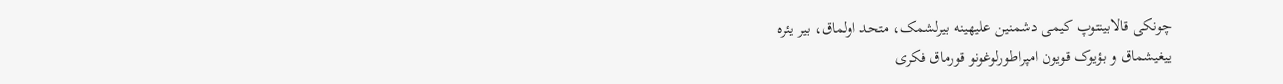چونکی قالابینتوپ کیمی دشمنین علیهینه بیرلشمک، متحد اولماق، بیر یئره
ییغیشماق و بؤیوک قویون امپراطورلوغونو قورماق فکری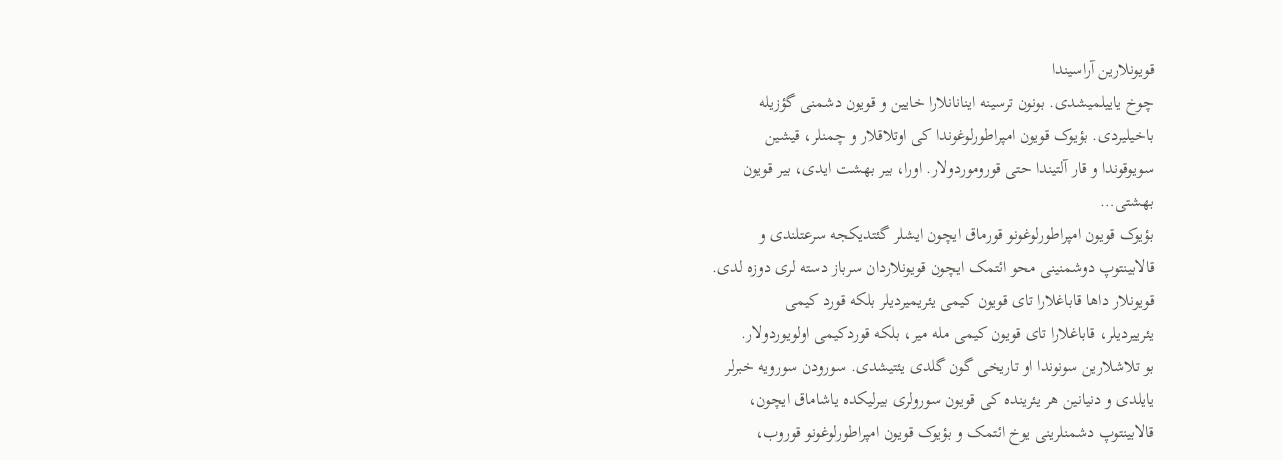قویونلارین آراسیندا
چوخ یاییلمیشدی. بونون ترسینه اینانانلارا خایین و قویون دشمنی گؤزیله
باخیلیردی. بؤیوک قویون امپراطورلوغوندا کی اوتلاقلار و چمنلر، قیشین
سویوقوندا و قار آلتیندا حتی قوروموردولار. اورا، بیر بهشت ایدی، بیر قویون
بهشتی…
بؤیوک قویون امپراطورلوغونو قورماق ایچون ایشلر گئتدیکجه سرعتلندی و
قالابینتوپ دوشمنینی محو ائتمک ایچون قویونلاردان سرباز دسته لری دوزه لدی.
قویونلار داها قاباغلارا تای قویون کیمی یئریمیردیلر بلکه قورد کیمی
یئرییردیلر، قاباغلارا تای قویون کیمی مله میر، بلکه قوردکیمی اولویوردولار.
بو تلاشلارین سونوندا او تاریخی گون گلدی یئتیشدی. سورودن سورویه خبرلر
یایلدی و دنیانین هر یئرینده کی قویون سورولری بیرلیکده یاشاماق ایچون،
قالابینتوپ دشمنلرینی یوخ ائتمک و بؤیوک قویون امپراطورلوغونو قوروب،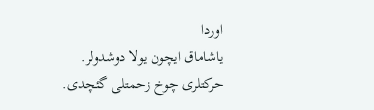اوردا
یاشاماق ایچون یولا دوشدولر. حرکتلری چوخ زحمتلی گئچدی.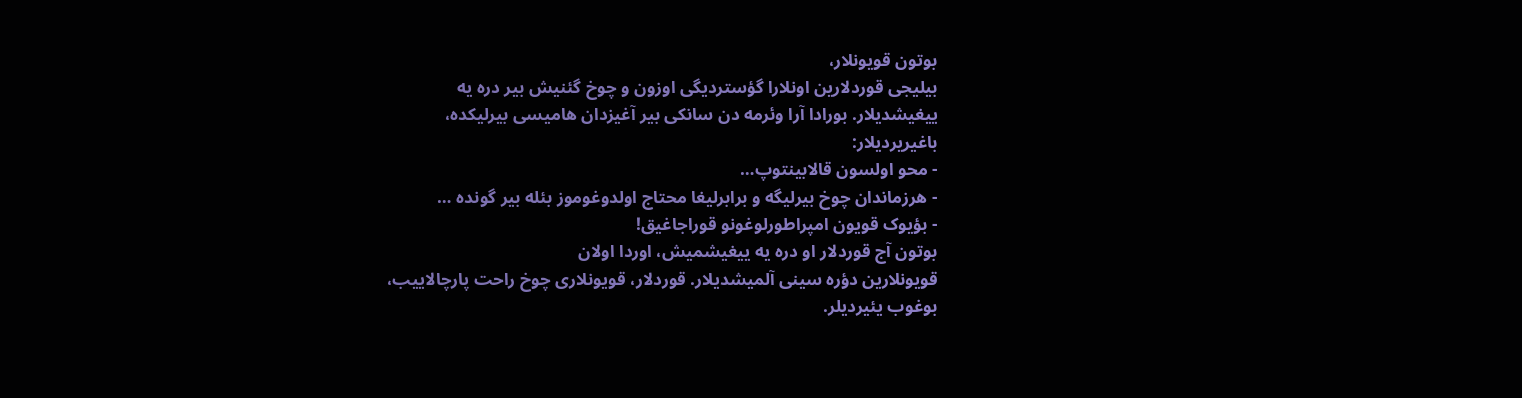بوتون قویونلار،
بیلیجی قوردلارین اونلارا گؤستردیگی اوزون و چوخ گئنیش بیر دره یه
ییغیشدیلار. بورادا آرا وئرمه دن سانکی بیر آغیزدان هامیسی بیرلیکده،
باغیریردیلار:
- محو اولسون قالابینتوپ…
- هرزماندان چوخ بیرلیگه و برابرلیغا محتاج اولدوغوموز بئله بیر گونده …
- بؤیوک قویون امپراطورلوغونو قوراجاغیق!
بوتون آج قوردلار او دره یه ییغیشمیش، اوردا اولان
قویونلارین دؤره سینی آلمیشدیلار. قوردلار، قویونلاری چوخ راحت پارچالاییب،
بوغوب یئیردیلر.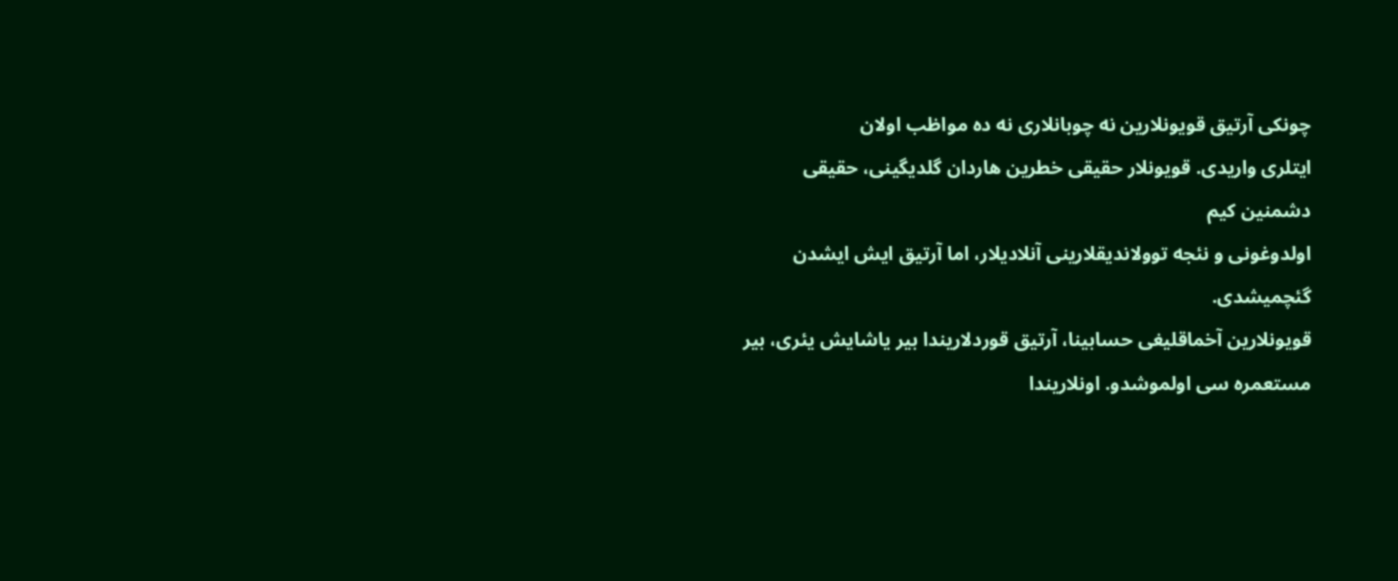چونکی آرتیق قویونلارین نه چوبانلاری نه ده مواظب اولان
ایتلری واریدی. قویونلار حقیقی خطرین هاردان گلدیگینی، حقیقی دشمنین کیم
اولدوغونی و نئجه توولاندیقلارینی آنلادیلار، اما آرتیق ایش ایشدن
گئچمیشدی.
قویونلارین آخماقلیغی حسابینا، آرتیق قوردلاریندا بیر یاشایش یئری، بیر
مستعمره سی اولموشدو. اونلاریندا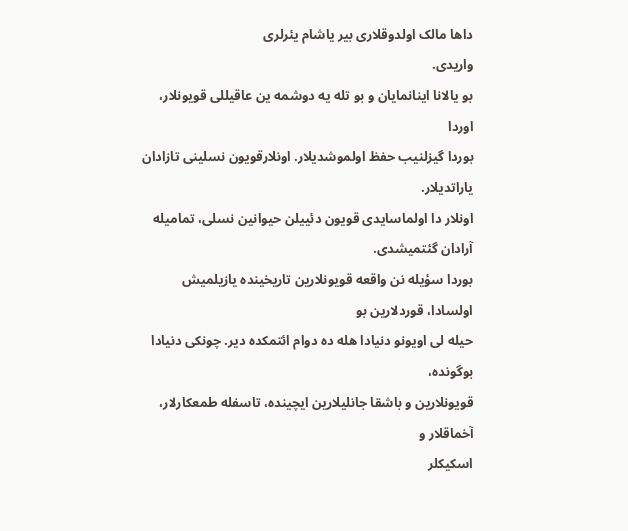داها مالک اولدوقلاری بیر یاشام یئرلری
واریدی.
بو یالانا اینانمایان و بو تله یه دوشمه ین عاقیللی قویونلار، اوردا
بوردا گیزلنیب حفظ اولموشدیلار. اونلارقویون نسلینی تازادان یاراتدیلار.
اونلار دا اولماسایدی قویون دئییلن حیوانین نسلی، تمامیله آرادان گئتمیشدی.
بوردا سؤیله نن واقعه قویونلارین تاریخینده یازیلمیش اولسادا، قوردلارین بو
حیله لی اویونو دنیادا هله ده دوام ائتمکده دیر. چونکی دنیادا بوگونده،
قویونلارین و باشقا جانلیلارین ایچینده، تاسفله طمعکارلار، آخماقلار و
اسکیکلر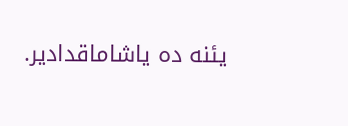یئنه ده یاشاماقدادیر.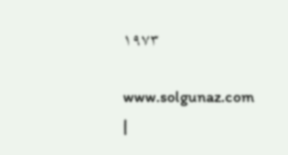۱۹۷۳

www.solgunaz.com
|